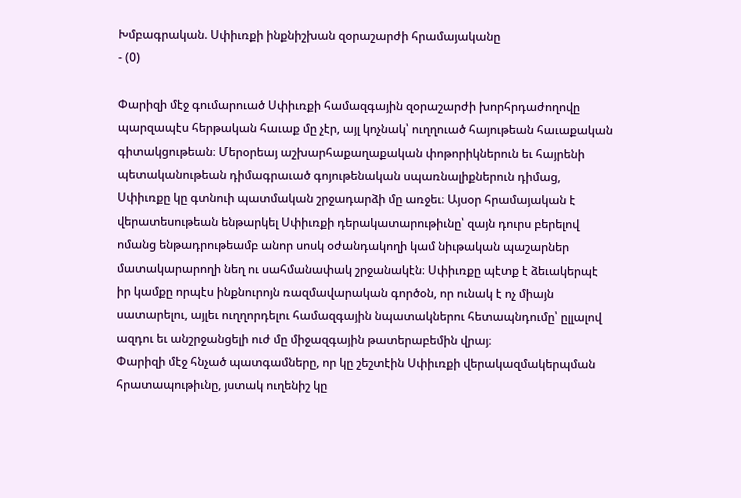Խմբագրական. Սփիւռքի ինքնիշխան զօրաշարժի հրամայականը
- (0)

Փարիզի մէջ գումարուած Սփիւռքի համազգային զօրաշարժի խորհրդաժողովը պարզապէս հերթական հաւաք մը չէր, այլ կոչնակ՝ ուղղուած հայութեան հաւաքական գիտակցութեան։ Մերօրեայ աշխարհաքաղաքական փոթորիկներուն եւ հայրենի պետականութեան դիմագրաւած գոյութենական սպառնալիքներուն դիմաց, Սփիւռքը կը գտնուի պատմական շրջադարձի մը առջեւ։ Այսօր հրամայական է վերատեսութեան ենթարկել Սփիւռքի դերակատարութիւնը՝ զայն դուրս բերելով ոմանց ենթադրութեամբ անոր սոսկ օժանդակողի կամ նիւթական պաշարներ մատակարարողի նեղ ու սահմանափակ շրջանակէն։ Սփիւռքը պէտք է ձեւակերպէ իր կամքը որպէս ինքնուրոյն ռազմավարական գործօն, որ ունակ է ոչ միայն սատարելու, այլեւ ուղղորդելու համազգային նպատակներու հետապնդումը՝ ըլլալով ազդու եւ անշրջանցելի ուժ մը միջազգային թատերաբեմին վրայ։
Փարիզի մէջ հնչած պատգամները, որ կը շեշտէին Սփիւռքի վերակազմակերպման հրատապութիւնը, յստակ ուղենիշ կը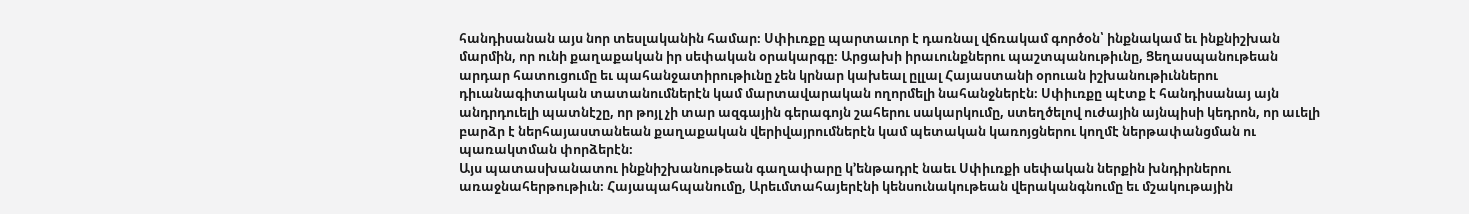հանդիսանան այս նոր տեսլականին համար։ Սփիւռքը պարտաւոր է դառնալ վճռակամ գործօն՝ ինքնակամ եւ ինքնիշխան մարմին, որ ունի քաղաքական իր սեփական օրակարգը։ Արցախի իրաւունքներու պաշտպանութիւնը, Ցեղասպանութեան արդար հատուցումը եւ պահանջատիրութիւնը չեն կրնար կախեալ ըլլալ Հայաստանի օրուան իշխանութիւններու դիւանագիտական տատանումներէն կամ մարտավարական ողորմելի նահանջներէն։ Սփիւռքը պէտք է հանդիսանայ այն անդրդուելի պատնէշը, որ թոյլ չի տար ազգային գերագոյն շահերու սակարկումը, ստեղծելով ուժային այնպիսի կեդրոն, որ աւելի բարձր է ներհայաստանեան քաղաքական վերիվայրումներէն կամ պետական կառոյցներու կողմէ ներթափանցման ու պառակտման փորձերէն։
Այս պատասխանատու ինքնիշխանութեան գաղափարը կ՚ենթադրէ նաեւ Սփիւռքի սեփական ներքին խնդիրներու առաջնահերթութիւն։ Հայապահպանումը, Արեւմտահայերէնի կենսունակութեան վերականգնումը եւ մշակութային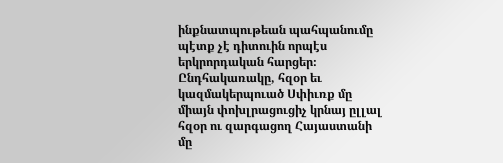ինքնատպութեան պահպանումը պէտք չէ դիտուին որպէս երկրորդական հարցեր։ Ընդհակառակը, հզօր եւ կազմակերպուած Սփիւռք մը միայն փոխլրացուցիչ կրնայ ըլլալ հզօր ու զարգացող Հայաստանի մը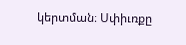կերտման։ Սփիւռքը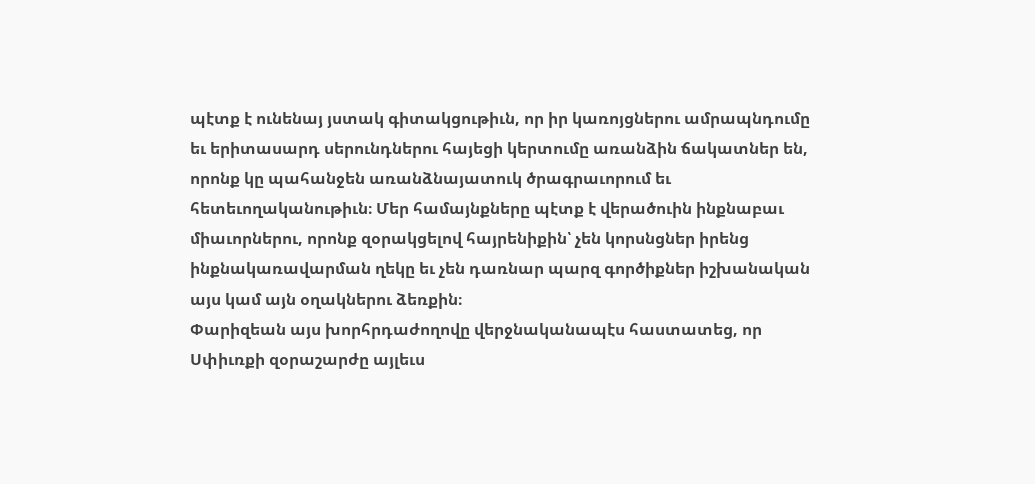պէտք է ունենայ յստակ գիտակցութիւն, որ իր կառոյցներու ամրապնդումը եւ երիտասարդ սերունդներու հայեցի կերտումը առանձին ճակատներ են, որոնք կը պահանջեն առանձնայատուկ ծրագրաւորում եւ հետեւողականութիւն։ Մեր համայնքները պէտք է վերածուին ինքնաբաւ միաւորներու, որոնք զօրակցելով հայրենիքին՝ չեն կորսնցներ իրենց ինքնակառավարման ղեկը եւ չեն դառնար պարզ գործիքներ իշխանական այս կամ այն օղակներու ձեռքին։
Փարիզեան այս խորհրդաժողովը վերջնականապէս հաստատեց, որ Սփիւռքի զօրաշարժը այլեւս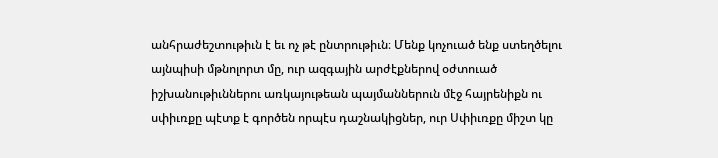անհրաժեշտութիւն է եւ ոչ թէ ընտրութիւն։ Մենք կոչուած ենք ստեղծելու այնպիսի մթնոլորտ մը, ուր ազգային արժէքներով օժտուած իշխանութիւններու առկայութեան պայմաններուն մէջ հայրենիքն ու սփիւռքը պէտք է գործեն որպէս դաշնակիցներ, ուր Սփիւռքը միշտ կը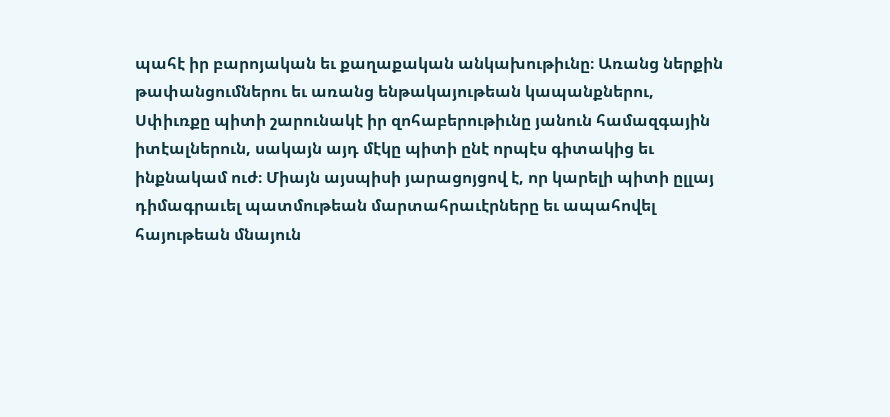պահէ իր բարոյական եւ քաղաքական անկախութիւնը։ Առանց ներքին թափանցումներու եւ առանց ենթակայութեան կապանքներու, Սփիւռքը պիտի շարունակէ իր զոհաբերութիւնը յանուն համազգային իտէալներուն, սակայն այդ մէկը պիտի ընէ որպէս գիտակից եւ ինքնակամ ուժ։ Միայն այսպիսի յարացոյցով է, որ կարելի պիտի ըլլայ դիմագրաւել պատմութեան մարտահրաւէրները եւ ապահովել հայութեան մնայուն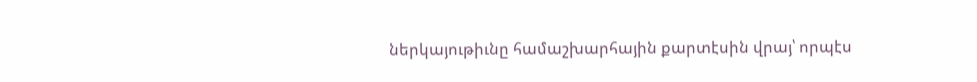ներկայութիւնը համաշխարհային քարտէսին վրայ՝ որպէս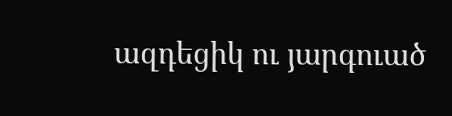ազդեցիկ ու յարգուած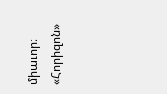միաւոր։
«Հորիզոն»